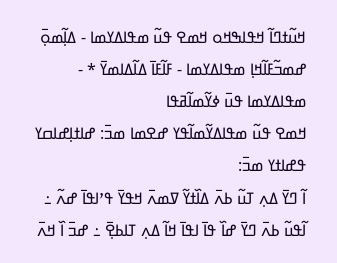ߞߎ߬ߙߣߊ߬ ߞߟߊߒߞߋ ߞߘߐ ߟߎ߬ ߘߟߊߡߌߘߊ - ߡߊ߲߬ߘߋ߲߫ ߝߘߏ߬ߓߊ߬ߞߊ߲ ߘߟߊߡߌߘߊ - ߓߊ߬ߓߊ߫ ߡߊ߬ߡߊߘߌ߫ * - ߘߟߊߡߌߘߊ ߟߎ߫ ߦߌ߬ߘߊ߬ߥߟߊ
ߞߘߐ ߟߎ߬ ߘߟߊߡߌ߬ߘߊ߬ߟߌ ߝߐߘߊ ߘߏ߫: ߝߊߙߊ߲ߝߊߛߌ   ߟߝߊߙߌ ߘߏ߫:
ߊ߬ ߣߌ߫ ߡߍ߲ ߠߎ߬ ߕߍ߫ ߡߊ߰ߙߌ߬ ߜߘߍ߫ ߞߟߌ߫ ߟߴߊߟߊ߫ ߝߍ߬ ߸ ߊ߬ߟߎ߬ ߕߍ߫ ߣߌ߫ ߝߊ߰ ߟߊ߫ ߊߟߊ߫ ߞߊ߬ ߡߍ߲ ߠߊߕߐ߲߫ ߸ ߝߏ߫ ߊ߰ ߞߍ߫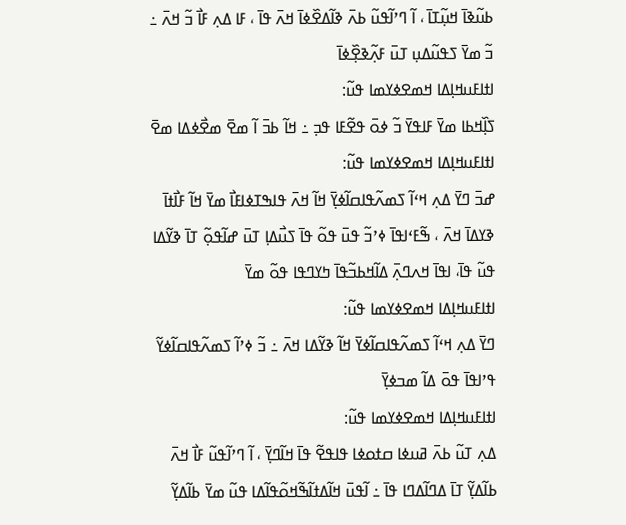ߕߎ߬ߢߊ߫ ߞߎ߲߬ߠߊ߫ ، ߊ߬ ߣߴߊ߬ߟߎ߬ ߕߍ߫ ߢߊ߬ߡߐ߰ߦߊ߫ ߞߍ߫ ߟߊ߫ ، ߓߊ ߡߍ߲ ߓߊ߯ ߏ߬ ߞߍ߫ ߸ ߏ߬ ߘߌ߫ ߖߟߎ߬ߡߎ߲ ߠߎ߫ ߓߍ߲߬ߢߐ߲߰ߦߊ߫
ߊߙߊߓߎߞߊ߲ߡߊ ߞߘߐߦߌߘߊ ߟߎ߬:
ߖߊ߲߰ߞߕߊ ߘߌ߫ ߓߊߟߌ߫ ߏ߬ ߦߋ߫ ߟߐ߬ߓߊ ߟߏ߲ ߸ ߞߊ߬ ߕߏ߫ ߊ߬ ߘߐ߫ ߘߐ߯ߦߡߊ ߘߐ߫
ߊߙߊߓߎߞߊ߲ߡߊ ߞߘߐߦߌߘߊ ߟߎ߬:
ߝߏ߫ ߣߌ߫ ߡߍ߲ ߞߵߊ߬ ߖߘߍ߬ߟߊߛߊ߬ߦߌ߲߫ ߞߊ߬ ߞߍ߫ ߟߊߒߠߦߊߓߊ߯ ߘߌ߫ ߞߊ߬ ߓߊ߯ߙߊ߫ ߢߌߡߊ߫ ߞߍ߫ ، ߒ߬ߓߵߊߟߊ߫ ߦߴߏ߬ ߟߎ߫ ߟߋ߬ ߟߊ߫ ߖߎ߯ߡߊ߲ ߠߎ߫ ߝߊ߬ߟߋ߲߬ ߠߊ߫ ߢߌ߬ߡߊ ߟߎ߬ ߟߊ߫، ߊߟߊ߫ ߞߍߣߍ߲߫ ߡߊ߬ߞߕߏ߬ߟߊ߫ ߤߌߣߟߊ ߟߋ߬ ߘߌ߫
ߊߙߊߓߎߞߊ߲ߡߊ ߞߘߐߦߌߘߊ ߟߎ߬:
ߣߌ߫ ߡߍ߲ ߞߵߊ߬ ߖߘߍ߬ߟߊߛߊ߬ߦߌ߫ ߞߊ߬ ߢߌ߬ߡߊ ߞߍ߫ ߸ ߏ߬ ߦߴߊ߬ ߖߘߍ߬ߟߊߛߊ߬ߦߌ߬ ߟߴߊߟߊ߫ ߟߋ߫ ߡߊ߬ ߘߏߦߌ߲߫
ߊߙߊߓߎߞߊ߲ߡߊ ߞߘߐߦߌߘߊ ߟߎ߬:
ߡߍ߲ ߠߎ߬ ߕߍ߫ ߥߎߦߊ ߛߙߋߦߊ ߟߊߟߐ߬ ߟߊ߫ ߞߊ߬ߣߌ߲߫ ، ߊ߬ ߣߴߊ߬ߟߎ߬ ߓߊ߯ ߞߍ߫ ߕߊ߬ߡߌ߲߬ ߠߊ߫ ߡߣߊ߬ߡߣߊ ߟߊ߫ ߸ ߊ߬ߟߎ߫ ߞߊ߬ߡߙߊ߬ߒ߬ߞߋ߬ߟߊ߬ߡߊ ߟߎ߬ ߘߌ߫ ߕߊ߬ߡߌ߲߬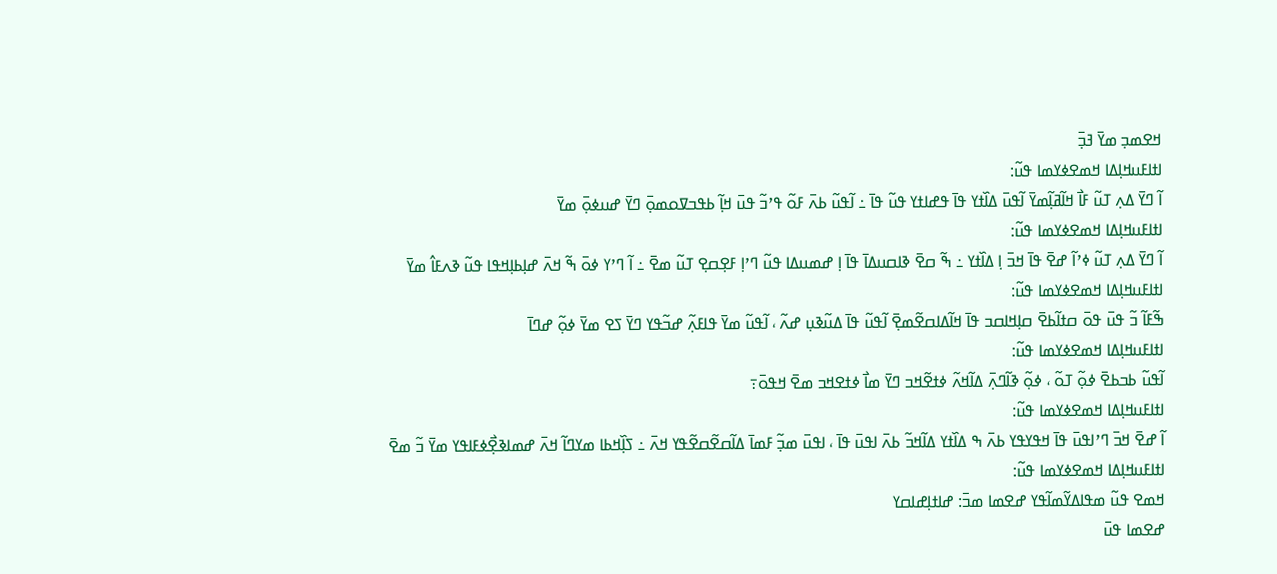ߞߐߘߏ߲ ߘߌ߫ ߔߏ߲߫
ߊߙߊߓߎߞߊ߲ߡߊ ߞߘߐߦߌߘߊ ߟߎ߬:
ߊ߬ ߣߌ߫ ߡߍ߲ ߠߎ߬ ߓߊ߯ ߞߊ߬ߥߊ߲߬ߘߌ߫ ߊ߬ߟߎ߫ ߡߊ߰ߙߌ ߟߊ߫ ߟߝߊߙߌ ߟߎ߬ ߟߊ߫ ߸ ߊ߬ߟߎ߬ ߕߍ߫ ߓߋ߬ ߟߴߏ߬ ߟߎ߫ ߞߊ߲߬ ߕߟߏߜߋߘߋ߲߫ ߣߌ߫ ߝߎߦߋ߲߫ ߘߌ߫
ߊߙߊߓߎߞߊ߲ߡߊ ߞߘߐߦߌߘߊ ߟߎ߬:
ߊ߬ ߣߌ߫ ߡߍ߲ ߠߎ߬ ߦߴߊ߬ ߝߐ߫ ߟߊ߫ ߞߏ߫ ߊ߲ ߡߊ߰ߙߌ ߸ ߒ߬ ߛߐ߫ ߢߊߛߎߡߊ߫ ߟߊ߫ ߊ߲ ߝߘߎߡߊ ߟߎ߬ ߣߴߊ߲ ߓߐ߲ߛߐ߲ ߠߎ߬ ߘߐ߫ ߸ ߊ߬ ߣߴߌ ߦߋ߫ ߒ߬ ߞߍ߫ ߝߊ߲ߕߊ߲ߞߟߊ ߟߎ߬ ߢߍߓߊ߮ ߘߌ߫
ߊߙߊߓߎߞߊ߲ߡߊ ߞߘߐߦߌߘߊ ߟߎ߬:
ߒ߬ߓߊ߬ ߏ߬ ߟߎ߫ ߟߋ߫ ߛߙߊ߬ߕߐ߫ ߛߊ߲ߞߊߛߏ ߟߊ߫ ߞߊ߬ߡߊߛߐ߬ߘߐ߲߫ ߊ߬ߟߎ߬ ߟߊ߫ ߡߎ߬ߢߎ߲ ߝߍ߬ ، ߊ߬ߟߎ߬ ߘߌ߫ ߟߊߓߍ߲߬ ߝߏ߬ߟߌ ߣߌ߫ ߖߐ ߘߌ߫ ߦߋ߲߬ ߝߣߊ߫
ߊߙߊߓߎߞߊ߲ߡߊ ߞߘߐߦߌߘߊ ߟߎ߬:
ߊ߬ߟߎ߬ ߕߏߕߐ߫ ߦߋ߲߬ ߠߋ߬ ، ߦߋ߲߬ ߢߊ߬ߣߍ߲߫ ߡߊ߬ߞߍ߬ ߦߙߐ߬ߞߏ ߣߌ߫ ߘߊ߯ ߦߙߐߞߏ ߘߐ߫ ߞߟߋ߫߹
ߊߙߊߓߎߞߊ߲ߡߊ ߞߘߐߦߌߘߊ ߟߎ߬:
ߊ߬ ߝߐ߫ ߞߏ߫ ߣߴߊߟߎ߫ ߟߊ߫ ߞߟߌߟߌ ߕߍ߫ ߒ ߡߊ߰ߙߌ ߡߊ߬ߞߏ߬ ߕߍ߫ ߊߟߎ߫ ߟߊ߫ ، ߊߟߎ߫ ߘߏ߲߬ ߓߘߊ߫ ߡߊ߬ߛߐ߬ߛߐ߬ߟߌ ߞߍ߫ ߸ ߖߊ߲߰ߞߕߊ ߘߌߣߊ߬ ߞߍ߫ ߝߘߊߢߐ߲߯ߦߓߊߟߌ ߘߌ߫ ߏ߬ ߘߐ߫
ߊߙߊߓߎߞߊ߲ߡߊ ߞߘߐߦߌߘߊ ߟߎ߬:
ߞߘߐ ߟߎ߬ ߘߟߊߡߌ߬ߘߊ߬ߟߌ ߝߐߘߊ ߘߏ߫: ߝߊߙߊ߲ߝߊߛߌ
ߝߐߘߊ ߟߎ߫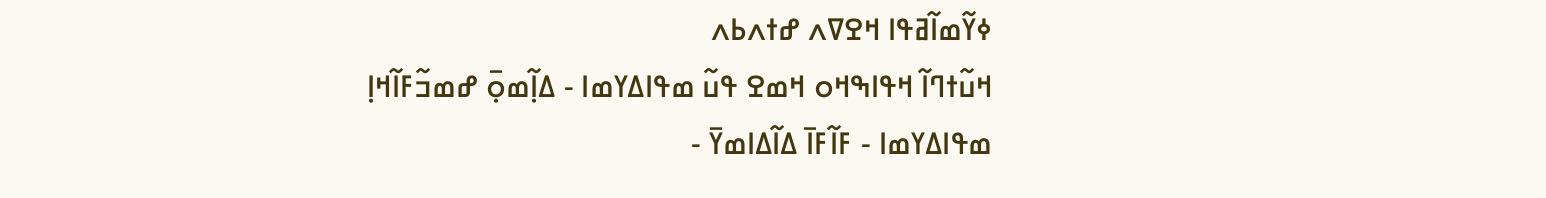ߦߌ߬ߘߊ߬ߥߟߊ ߞߐߜߍ ߝߙߍߕߍ
ߞߎ߬ߙߣߊ߬ ߞߟߊߒߞߋ ߞߘߐ ߟߎ߬ ߘߟߊߡߌߘߊ - ߡߊ߲߬ߘߋ߲߫ ߝߘߏ߬ߓߊ߬ߞߊ߲ ߘߟߊߡߌߘߊ - ߓߊ߬ߓߊ߫ ߡߊ߬ߡߊߘߌ߫ -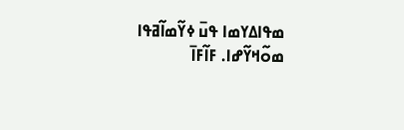ߘߟߊߡߌߘߊ ߟߎ߫ ߦߌ߬ߘߊ߬ߥߟߊ
ߘߋ߬ߞߌ߬ߝߊ. ߓߊ߬ߓߊ߫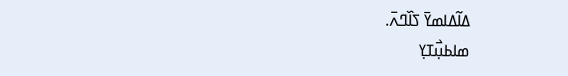ߡߊ߬ߡߊߘߌ߫ ߖߊ߰ߣߍ߫.
ߘߊߕߎ߲߯ߠߌ߲